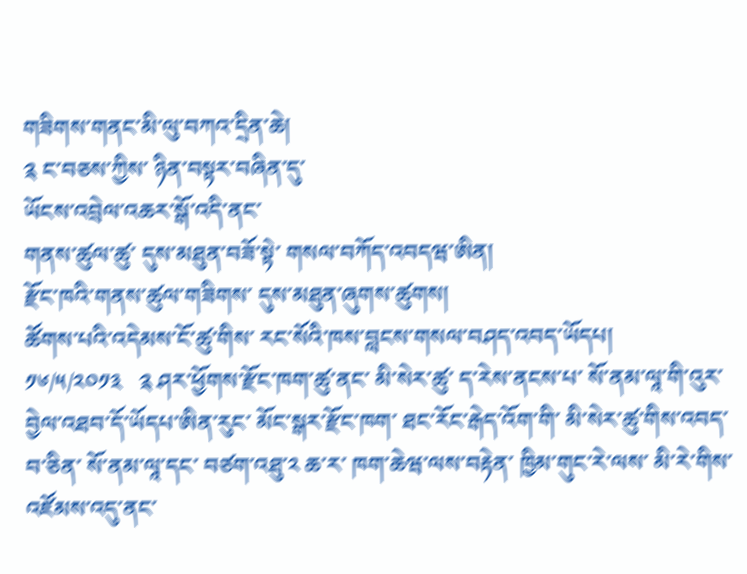གཟིགས་གནང་མི་ལུ་བཀའ་དྲིན་ཆེ།
༉ ང་བཅས་ཀྱིས་ ཉིན་བསྟར་བཞིན་དུ་
ཡོངས་འབྲེལ་འཆར་སྒོ་འདི་ནང་
གནས་ཚུལ་ཚུ་ དུས་མཐུན་བཟོ་སྟེ་ གསལ་བཀོད་འབདཝ་ཨིན།
རྫོང་ཁའི་གནས་ཚུལ་གཟིགས་ དུས་མཐུན་ཞུགས་ཚུགས།
ཚོགས་པའི་འདེམས་ངོ་ཚུ་གིས་ རང་སོའི་ཁས་བླངས་གསལ་བཤད་འབད་ཡོདཔ།
༡༦/༥/༢༠༡༣   ༉ ཤར་ཕྱོགས་རྫོང་ཁག་ཚུ་ནང་ མི་སེར་ཚུ་ ད་རེས་ནངས་པ་ སོ་ནམ་ལཱ་གི་འུར་བྱེལ་འཐབ་དོ་ཡོདཔ་ཨིན་རུང་ མོང་སྒར་རྫོང་ཁག་ ཐང་རོང་རྒེད་འོག་གི་ མི་སེར་ཚུ་གིས་འབད་བ་ཅིན་ སོ་ནམ་ལཱ་དང་ བཙག་འཐུ་༢ ཆ་ར་ ཁག་ཆེཝ་ལས་བརྟེན་ ཁྱིམ་གུང་རེ་ལས་ མི་རེ་གིས་ འཛོམས་འདུ་ནང་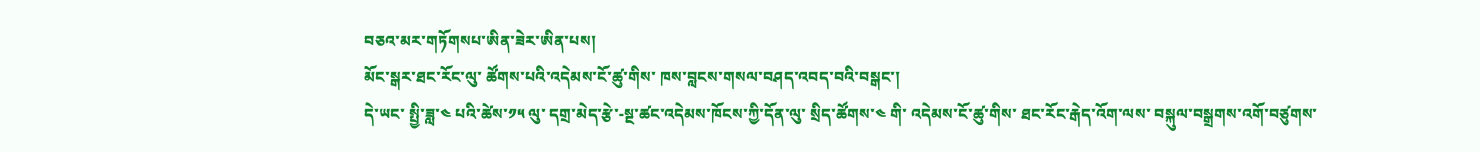བཅའ་མར་གཏོགསཔ་ཨིན་ཟེར་ཨིན་པས།
མོང་སྒར་ཐང་རོང་ལུ་ ཚོགས་པའི་འདེམས་ངོ་ཚུ་གིས་ ཁས་བླངས་གསལ་བཤད་འབད་བའི་བསྒང་།
དེ་ཡང་ སྤྱི་ཟླ་༤ པའི་ཚེས་༡༥ ལུ་ དགྲ་མེད་རྩེ་-སྔ་ཚང་འདེམས་ཁོངས་ཀྱི་དོན་ལུ་ སྲིད་ཚོགས་༤ གི་ འདེམས་ངོ་ཚུ་གིས་ ཐང་རོང་རྒེད་འོག་ལས་ བསྐུལ་བསྒྲགས་འགོ་བཙུགས་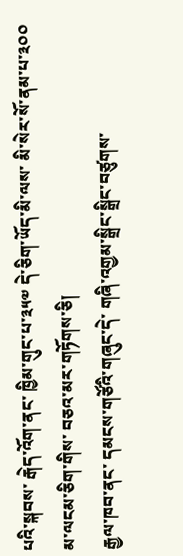པའི་སྐབས་ རྒེད་འོག་ནང་ ཁྱིམ་གུང་པ་༣༥༧ དེ་ཅིག་ཡོད་མི་ལས་ མི་སེར་སོ་ནམ་པ་༣༠༠ མ་ལངམ་ཅིག་གིས་ བཅའ་མར་གཏོགས་ཅི།
རྒྱལ་ཁབ་ནང་ དམངས་གཙོའི་གཞུང་དེ་ གཞི་འགྱམ་སྒྲིང་སྒྲིང་བཙུགས་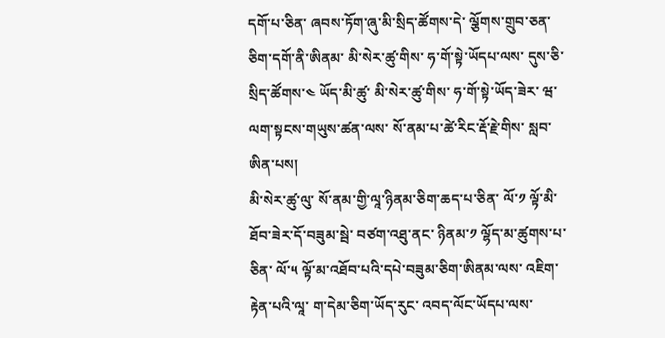དགོ་པ་ཅིན་ ཞབས་ཏོག་ཞུ་མི་སྲིད་ཚོགས་དེ་ ལྕོགས་གྲུབ་ཅན་ཅིག་དགོ་ནི་ཨིནམ་ མི་སེར་ཚུ་གིས་ ཧ་གོ་སྟེ་ཡོདཔ་ལས་ དུས་ཅི་ སྲིད་ཚོགས་༤ ཡོད་མི་ཚུ་ མི་སེར་ཚུ་གིས་ ཧ་གོ་སྟེ་ཡོད་ཟེར་ ཝ་ལག་སྟངས་གཡུས་ཚན་ལས་ སོ་ནམ་པ་ཚེ་རིང་རྡོ་རྗེ་གིས་ སླབ་ཨིན་པས།
མི་སེར་ཚུ་ལུ་ སོ་ནམ་གྱི་ལཱ་ཉིནམ་ཅིག་ཆད་པ་ཅིན་ ལོ་༡ ལྟོ་མི་ཐོབ་ཟེར་དོ་བཟུམ་སྦེ་ བཙག་འཐུ་ནང་ ཉིནམ་༡ ལྷོད་མ་ཚུགས་པ་ཅིན་ ལོ་༥ ལྟོ་མ་འཐོབ་པའི་དཔེ་བཟུམ་ཅིག་ཨིནམ་ལས་ འཇིག་རྟེན་པའི་ལཱ་ ག་དེམ་ཅིག་ཡོད་རུང་ འབད་ལོང་ཡོདཔ་ལས་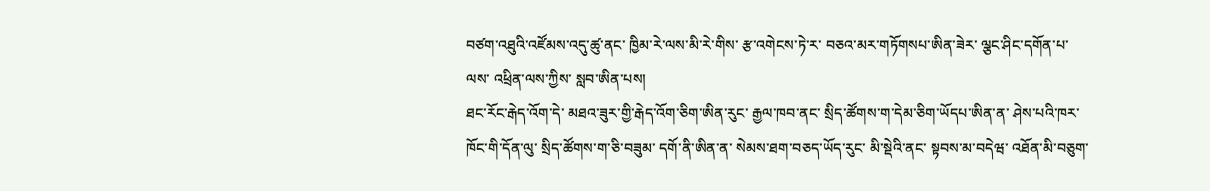བཙག་འཐུའི་འཛོམས་འདུ་ཚུ་ནང་ ཁྱིམ་རེ་ལས་མི་རེ་གིས་ རྩ་འགེངས་ཏེ་ར་ བཅའ་མར་གཏོགསཔ་ཨིན་ཟེར་ ལྕང་ཤིང་དགོན་པ་ལས་ འཕྲིན་ལས་ཀྱིས་ སླབ་ཨིན་པས།
ཐང་རོང་རྒེད་འོག་དེ་ མཐའ་ཟུར་གྱི་རྒེད་འོག་ཅིག་ཨིན་རུང་ རྒྱལ་ཁབ་ནང་ སྲིད་ཚོགས་ག་དེམ་ཅིག་ཡོདཔ་ཨིན་ན་ ཤེས་པའི་ཁར་ ཁོང་གི་དོན་ལུ་ སྲིད་ཚོགས་ག་ཅི་བཟུམ་ དགོ་ནི་ཨིན་ན་ སེམས་ཐག་བཅད་ཡོད་རུང་ མི་སྡེའི་ནང་ སྟབས་མ་བདེཝ་ འཐོན་མི་བཅུག་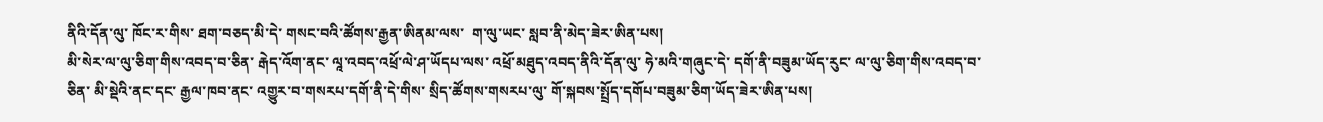ནིའི་དོན་ལུ་ ཁོང་ར་གིས་ ཐག་བཅད་མི་དེ་ གསང་བའི་ཚོགས་རྒྱན་ཨིནམ་ལས་  ག་ལུ་ཡང་ སླབ་ནི་མེད་ཟེར་ཨིན་པས།
མི་སེར་ལ་ལུ་ཅིག་གིས་འབད་བ་ཅིན་ རྒེད་འོག་ནང་ ལཱ་འབད་འཕྲོ་ལེ་ཤ་ཡོདཔ་ལས་ འཕྲོ་མཐུད་འབད་ནིའི་དོན་ལུ་ ཧེ་མའི་གཞུང་དེ་ དགོ་ནི་བཟུམ་ཡོད་རུང་ ལ་ལུ་ཅིག་གིས་འབད་བ་ཅིན་ མི་སྡེའི་ནང་དང་ རྒྱལ་ཁབ་ནང་ འགྱུར་བ་གསརཔ་དགོ་ནི་དེ་གིས་ སྲིད་ཚོགས་གསརཔ་ལུ་ གོ་སྐབས་སྤྲོད་དགོཔ་བཟུམ་ཅིག་ཡོད་ཟེར་ཨིན་པས།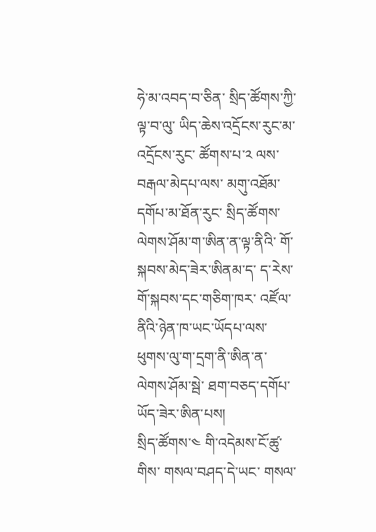ཧེ་མ་འབད་བ་ཅིན་ སྲིད་ཚོགས་ཀྱི་ལྟ་བ་ལུ་ ཡིད་ཆེས་འདྲོངས་རུང་མ་འདྲོངས་རུང་ ཚོགས་པ་༢ ལས་བརྒལ་མེདཔ་ལས་ མགུ་འཐོམ་དགོཔ་མ་ཐོན་རུང་ སྲིད་ཚོགས་ལེགས་ཤོམ་ག་ཨིན་ན་ལྟ་ནིའི་ གོ་སྐབས་མེད་ཟེར་ཨིནམ་ད་ ད་རེས་ གོ་སྐབས་དང་གཅིག་ཁར་ འཛོལ་ནིའི་ཉེན་ཁ་ཡང་ཡོདཔ་ལས་ ཕུགས་ལུ་ག་དྲག་ནི་ཨིན་ན་ ལེགས་ཤོམ་སྦེ་ ཐག་བཅད་དགོཔ་ཡོད་ཟེར་ཨིན་པས།
སྲིད་ཚོགས་༤ གི་འདེམས་ངོ་ཚུ་གིས་ གསལ་བཤད་དེ་ཡང་ གསལ་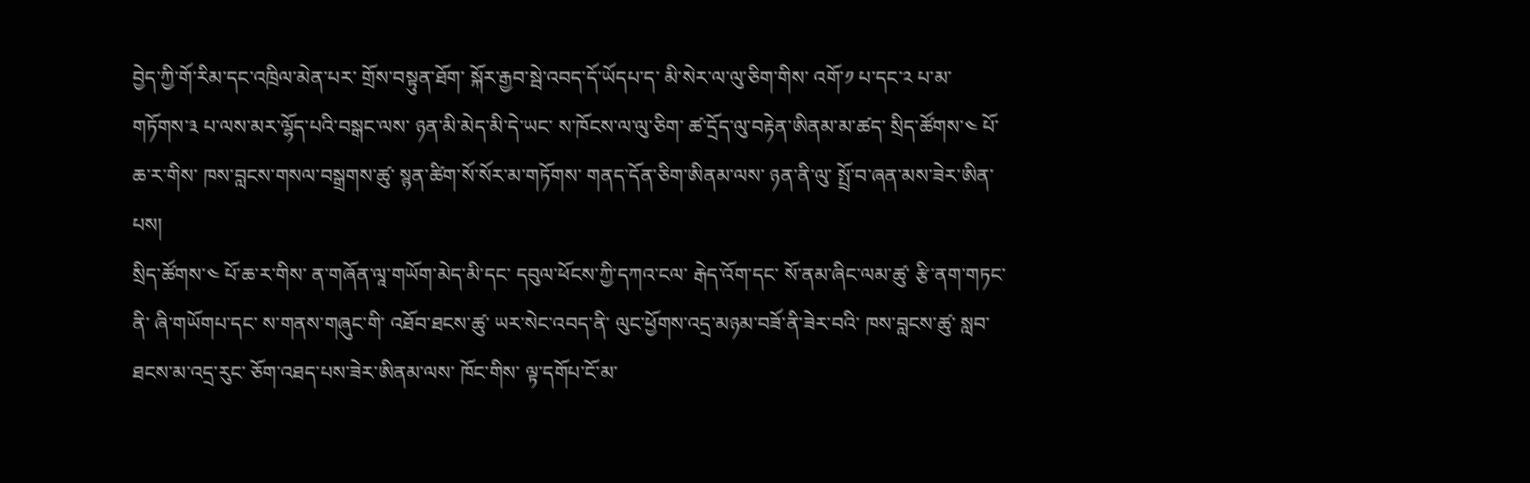བྱེད་ཀྱི་གོ་རིམ་དང་འཁྲིལ་མེན་པར་ གྲོས་བསྟུན་ཐོག་ སྐོར་རྒྱབ་སྦེ་འབད་དོ་ཡོདཔ་ད་ མི་སེར་ལ་ལུ་ཅིག་གིས་ འགོ་༡ པ་དང་༢ པ་མ་གཏོགས་༣ པ་ལས་མར་ལྷོད་པའི་བསྒང་ལས་ ཉན་མི་མེད་མི་དེ་ཡང་ ས་ཁོངས་ལ་ལུ་ཅིག་ ཚ་དྲོད་ལུ་བརྟེན་ཨིནམ་མ་ཚད་ སྲིད་ཚོགས་༤ པོ་ཆ་ར་གིས་ ཁས་བླངས་གསལ་བསྒྲགས་ཚུ་ སྙན་ཚིག་སོ་སོར་མ་གཏོགས་ གནད་དོན་ཅིག་ཨིནམ་ལས་ ཉན་ནི་ལུ་ སྤྲོ་བ་ཞན་མས་ཟེར་ཨིན་པས།
སྲིད་ཚོགས་༤ པོ་ཆ་ར་གིས་ ན་གཞོན་ལཱ་གཡོག་མེད་མི་དང་ དབུལ་ཕོངས་ཀྱི་དཀའ་ངལ་ རྒེད་འོག་དང་ སོ་ནམ་ཞིང་ལམ་ཚུ་ རྩི་ནག་གཏང་ནི་ ཞི་གཡོགཔ་དང་ ས་གནས་གཞུང་གི་ འཐོབ་ཐངས་ཚུ་ ཡར་སེང་འབད་ནི་ ལུང་ཕྱོགས་འདྲ་མཉམ་བཟོ་ནི་ཟེར་བའི་ ཁས་བླངས་ཚུ་ སླབ་ཐངས་མ་འདྲ་རུང་ ཅོག་འཐད་པས་ཟེར་ཨིནམ་ལས་ ཁོང་གིས་ ལྟ་དགོཔ་ངོ་མ་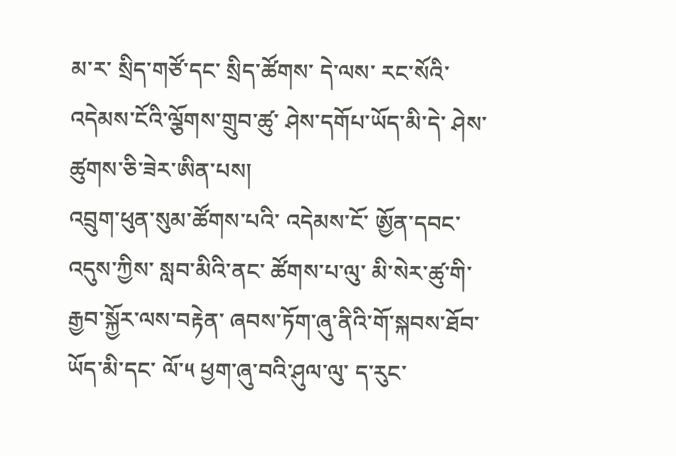མ་ར་ སྲིད་གཙོ་དང་ སྲིད་ཚོགས་ དེ་ལས་ རང་སོའི་འདེམས་ངོའི་ལྕོགས་གྲུབ་ཚུ་ ཤེས་དགོཔ་ཡོད་མི་དེ་ ཤེས་ཚུགས་ཅི་ཟེར་ཨིན་པས།
འབྲུག་ཕུན་སུམ་ཚོགས་པའི་ འདེམས་ངོ་ ཨྱོན་དབང་འདུས་ཀྱིས་ སླབ་མིའི་ནང་ ཚོགས་པ་ལུ་ མི་སེར་ཚུ་གི་ རྒྱབ་སྐྱོར་ལས་བརྟེན་ ཞབས་ཏོག་ཞུ་ནིའི་གོ་སྐབས་ཐོབ་ཡོད་མི་དང་ ལོ་༥ ཕྱག་ཞུ་བའི་ཤུལ་ལུ་ ད་རུང་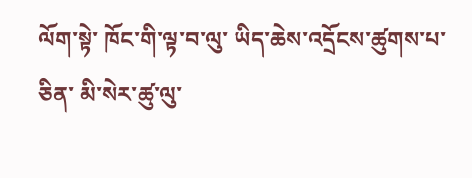ལོག་སྟེ་ ཁོང་གི་ལྟ་བ་ལུ་ ཡིད་ཆེས་འདྲོངས་ཚུགས་པ་ཅིན་ མི་སེར་ཚུ་ལུ་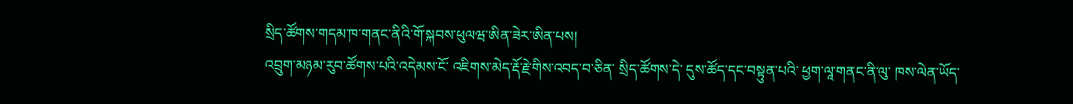སྲིད་ཚོགས་གདམ་ཁ་གནང་ནིའི་གོ་སྐབས་ཕུལཝ་ཨིན་ཟེར་ཨིན་པས།
འབྲུག་མཉམ་རུབ་ཚོགས་པའི་འདེམས་ངོ་ འཇིགས་མེད་རྡོ་རྗེ་གིས་འབད་བ་ཅིན་ སྲིད་ཚོགས་དེ་ དུས་ཚོད་དང་བསྟུན་པའི་ ཕྱག་ལཱ་གནང་ནི་ལུ་ ཁས་ལེན་ཡོད་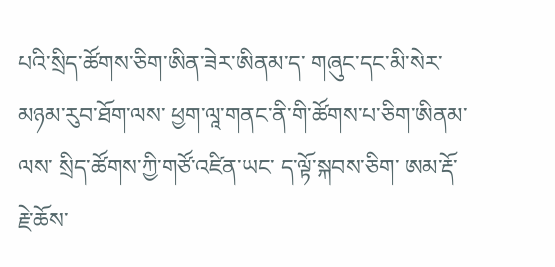པའི་སྲིད་ཚོགས་ཅིག་ཨིན་ཟེར་ཨིནམ་ད་ གཞུང་དང་མི་སེར་མཉམ་རུབ་ཐོག་ལས་ ཕྱག་ལཱ་གནང་ནི་གི་ཚོགས་པ་ཅིག་ཨིནམ་ལས་ སྲིད་ཚོགས་ཀྱི་གཙོ་འཛིན་ཡང་ ད་ལྟོ་སྐབས་ཅིག་ ཨམ་རྡོ་རྗེ་ཆོས་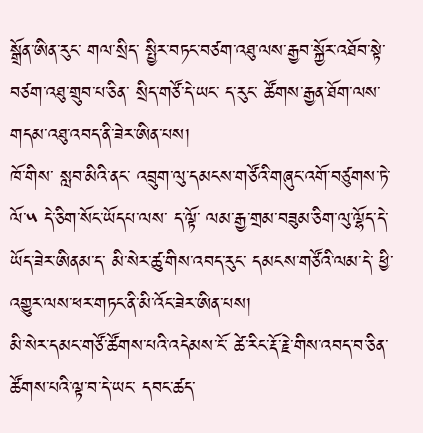སྒྲོན་ཨིན་རུང་ གལ་སྲིད་ སྤྱིར་བཏང་བཙག་འཐུ་ལས་རྒྱབ་སྐྱོར་འཐོབ་སྟེ་ བཙག་འཐུ་གྲུབ་པ་ཅིན་ སྲིད་གཙོ་དེ་ཡང་ ད་རུང་ ཚོགས་རྒྱན་ཐོག་ལས་ གདམ་འཐུ་འབད་ནི་ཟེར་ཨིན་པས།
ཁོ་གིས་ སླབ་མིའི་ནང་ འབྲུག་ལུ་དམངས་གཙོའི་གཞུང་འགོ་བཙུགས་ཏེ་ ལོ་༥ དེ་ཅིག་སོང་ཡོདཔ་ལས་ ད་ལྟོ་ ལམ་རྒྱ་གྲམ་བཟུམ་ཅིག་ལུ་ལྷོད་དེ་ཡོད་ཟེར་ཨིནམ་ད་ མི་སེར་ཚུ་གིས་འབད་རུང་ དམངས་གཙོའི་ལམ་དེ་ ཕྱི་འགྱུར་ལས་ཕར་གཏང་ནི་མི་འོང་ཟེར་ཨིན་པས།
མི་སེར་དམང་གཙོ་ཚོགས་པའི་འདེམས་ངོ་ ཚེ་རིང་རྡོ་རྗེ་གིས་འབད་བ་ཅིན་ ཚོགས་པའི་ལྟ་བ་དེ་ཡང་ དབང་ཚད་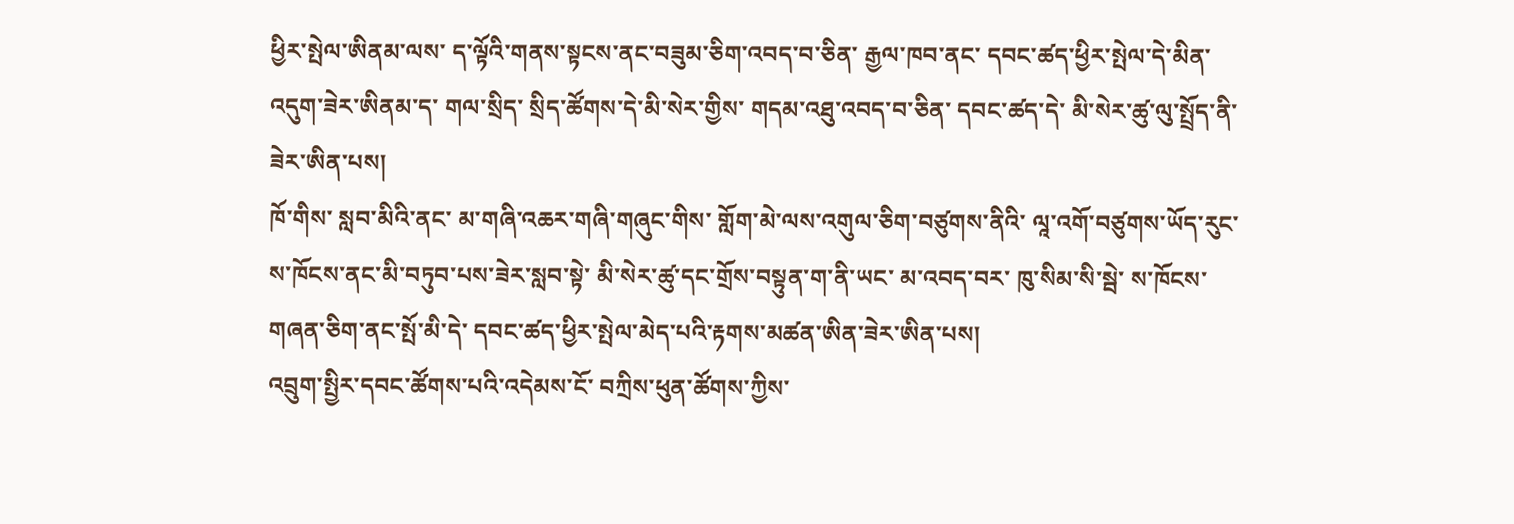ཕྱིར་སྤེལ་ཨིནམ་ལས་ ད་ལྟོའི་གནས་སྟངས་ནང་བཟུམ་ཅིག་འབད་བ་ཅིན་ རྒྱལ་ཁབ་ནང་ དབང་ཚད་ཕྱིར་སྤེལ་དེ་མིན་འདུག་ཟེར་ཨིནམ་ད་ གལ་སྲིད་ སྲིད་ཚོགས་དེ་མི་སེར་གྱིས་ གདམ་འཐུ་འབད་བ་ཅིན་ དབང་ཚད་དེ་ མི་སེར་ཚུ་ལུ་སྤྲོད་ནི་ཟེར་ཨིན་པས།
ཁོ་གིས་ སླབ་མིའི་ནང་ མ་གཞི་འཆར་གཞི་གཞུང་གིས་ གློག་མེ་ལས་འགུལ་ཅིག་བཙུགས་ནིའི་ ལཱ་འགོ་བཙུགས་ཡོད་རུང་ ས་ཁོངས་ནང་མི་བཏུབ་པས་ཟེར་སླབ་སྟེ་ མི་སེར་ཚུ་དང་གྲོས་བསྟུན་ག་ནི་ཡང་ མ་འབད་བར་ ཁུ་སིམ་སི་སྦེ་ ས་ཁོངས་གཞན་ཅིག་ནང་སྤོ་མི་དེ་ དབང་ཚད་ཕྱིར་སྤེལ་མེད་པའི་རྟགས་མཚན་ཨིན་ཟེར་ཨིན་པས།
འབྲུག་སྤྱིར་དབང་ཚོགས་པའི་འདེམས་ངོ་ བཀྲིས་ཕུན་ཚོགས་ཀྱིས་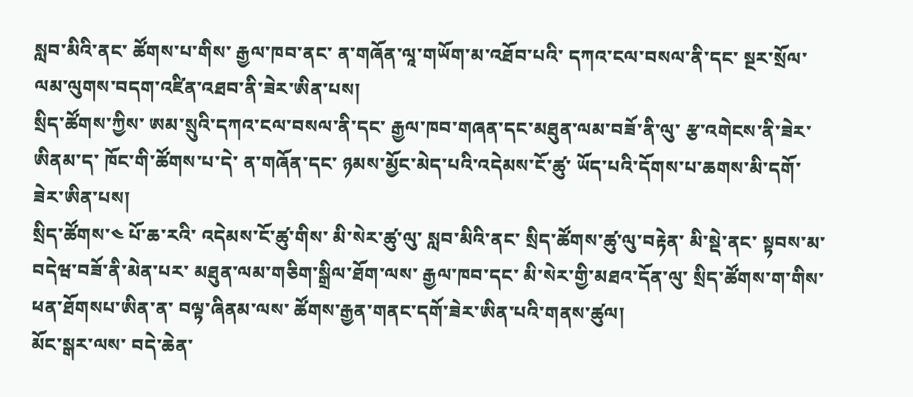སླབ་མིའི་ནང་ ཚོགས་པ་གིས་ རྒྱལ་ཁབ་ནང་ ན་གཞོན་ལཱ་གཡོག་མ་འཐོབ་པའི་ དཀའ་ངལ་བསལ་ནི་དང་ སྔར་སྲོལ་ལམ་ལུགས་བདག་འཛིན་འཐབ་ནི་ཟེར་ཨིན་པས།
སྲིད་ཚོགས་ཀྱིས་ ཨམ་སྲུའི་དཀའ་ངལ་བསལ་ནི་དང་ རྒྱལ་ཁབ་གཞན་དང་མཐུན་ལམ་བཟོ་ནི་ལུ་ རྩ་འགེངས་ནི་ཟེར་ཨིནམ་ད་ ཁོང་གི་ཚོགས་པ་དེ་ ན་གཞོན་དང་ ཉམས་མྱོང་མེད་པའི་འདེམས་ངོ་ཚུ་ ཡོད་པའི་དོགས་པ་ཆགས་མི་དགོ་ཟེར་ཨིན་པས།
སྲིད་ཚོགས་༤ པོ་ཆ་རའི་ འདེམས་ངོ་ཚུ་གིས་ མི་སེར་ཚུ་ལུ་ སླབ་མིའི་ནང་ སྲིད་ཚོགས་ཚུ་ལུ་བརྟེན་ མི་སྡེ་ནང་ སྟབས་མ་བདེཝ་བཟོ་ནི་མེན་པར་ མཐུན་ལམ་གཅིག་སྒྲིལ་ཐོག་ལས་ རྒྱལ་ཁབ་དང་ མི་སེར་གྱི་མཐའ་དོན་ལུ་ སྲིད་ཚོགས་ག་གིས་ཕན་ཐོགསཔ་ཨིན་ན་ བལྟ་ཞིནམ་ལས་ ཚོགས་རྒྱན་གནང་དགོ་ཟེར་ཨིན་པའི་གནས་ཚུལ།
མོང་སྒར་ལས་ བདེ་ཆེན་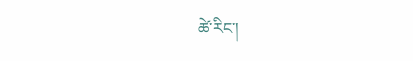ཚེ་རིང་།